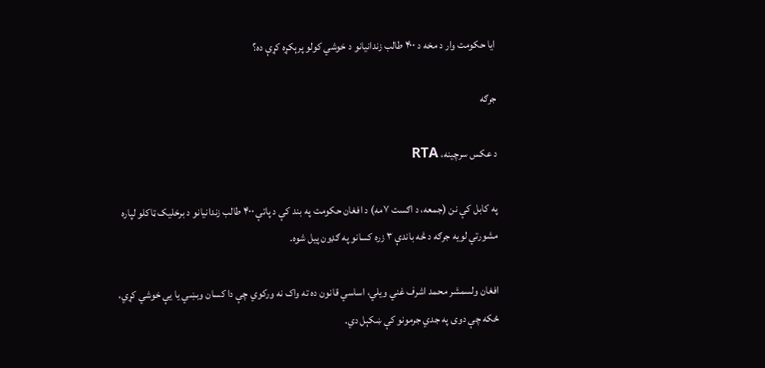ایا حکومت وار د مخه د ۴۰۰ طالب زندانیانو د خوشي‌ کولو پرېکړه کړې ده؟

جرګه

د عکس سرچینه، RTA

په کابل کې نن (جمعه، د اګست ۷مه) د افغان حکومت په بند کې د پاتې ۴۰۰ طالب زندانیانو د برخلیک ټاکلو لپاره مشورتي لویه جرګه د څه باندې ۳ زره کسانو په ګډون پیل شوه.

افغان ولسمشر محمد اشرف غني ویلي، اساسي‌ قانون ده ته واک نه ورکوي چې دا کسان وبښي یا یې خوشي کړي، ځکه چې دوی په جدي جرمونو کې ښکېل دي.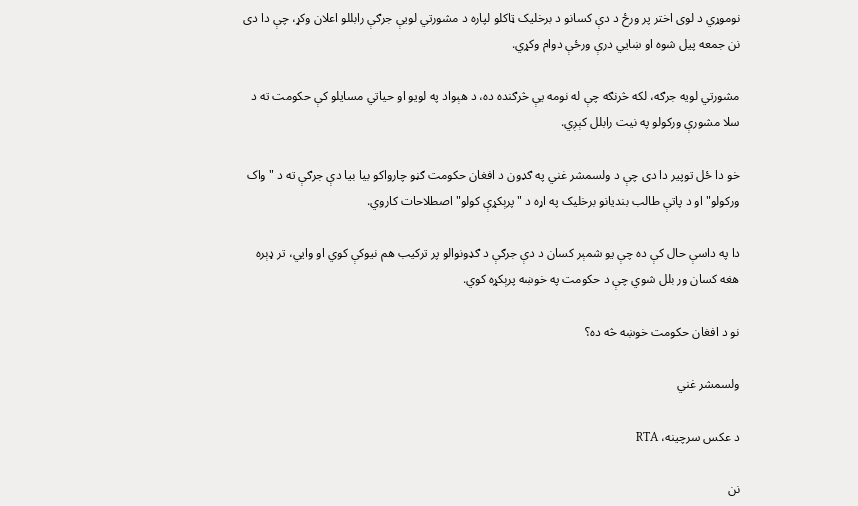نوموړي د لوی اختر پر ورځ د دې کسانو د برخلیک ټاکلو لپاره د مشورتي لویې جرګې رابللو اعلان وکړ، چې دا دی نن جمعه پیل شوه او ښایي‌ درې ورځې دوام وکړي.

مشورتي لویه جرګه،‌ لکه څرنګه چې له نومه یې څرګنده ده،‌ د هېواد په لویو او حیاتي مسایلو کې حکومت ته د سلا مشورې ورکولو په نیت رابلل کېږي.

خو دا ځل توپیر دا دی چې د ولسمشر غني‌ په ګډون د افغان حکومت ګڼو چارواکو بیا بیا دې جرګې ته د "واک ورکولو" او د پاتې طالب بندیانو برخلیک په اړه د "پرېکړې کولو" اصطلاحات کاروي.

دا په داسې حال کې ده چې یو شمېر کسان د دې جرګې د ګډونوالو پر ترکیب هم نیوکې کوي او وایي، تر ډېره هغه کسان ور بلل شوي چې د حکومت په خوښه پرېکړه کوي.

نو د افغان حکومت خوښه څه ده؟

ولسمشر غني

د عکس سرچینه، RTA

نن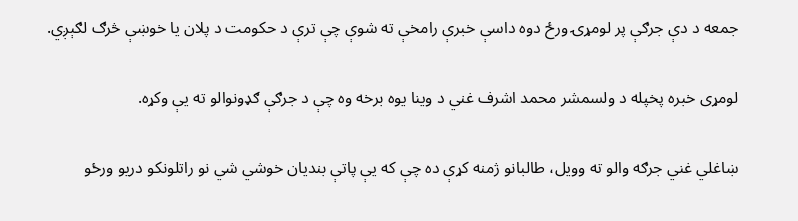جمعه د دې جرګې پر لومړۍ ورځ دوه داسې خبرې رامخې ته شوې چې ترې د حکومت د پلان یا خوښې څرګ لګېږي.

لومړی خبره پخپله د ولسمشر محمد اشرف غني د وینا یوه برخه وه چې د جرګې ګډونوالو ته یې وکړه.

ښاغلي غني‌ جرګه والو ته وویل،‌ طالبانو ژمنه کړې ده چې که یې پاتې بندیان خوشي شي نو راتلونکو دریو ورځو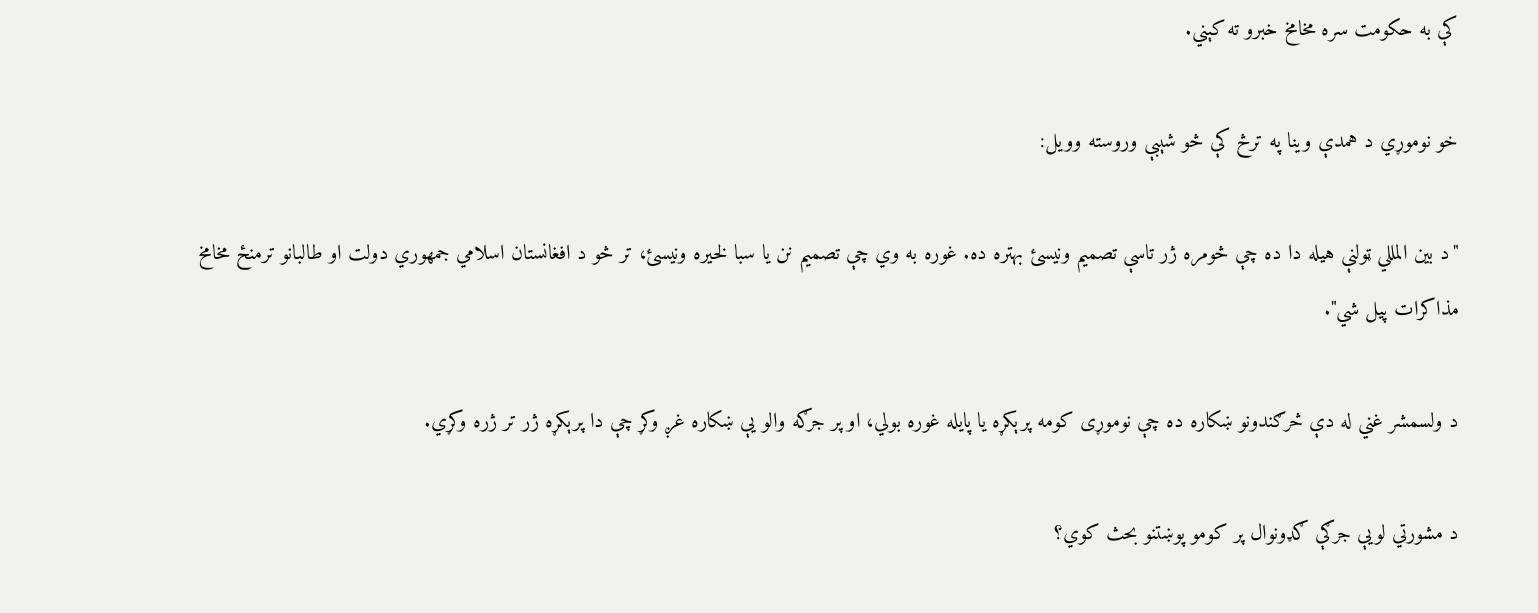کې به حکومت سره مخامخ خبرو ته کېني.

خو نوموړي‌ د همدې وینا په ترڅ کې څو شېبې وروسته وویل:

"د بین المللي ټولنې هیله دا ده چې څومره ژر تاسې تصمیم ونیسئ بهتره ده. غوره به وي چې تصمیم نن یا سبا لخیره ونیسئ، تر څو د افغانستان اسلامي جمهوري دولت او طالبانو ترمنځ مخامخ مذاکرات پیل شي".

د ولسمشر غني له دې څرګندونو ښکاره ده چې نوموړی کومه پرېکړه یا پایله غوره بولي، او پر جرګه والو یې ښکاره غږ وکړ چې دا پرېکړه ژر تر ژره وکړي.

د مشورتي لویې جرګې ګډونوال پر کومو پوښتنو بحث کوي؟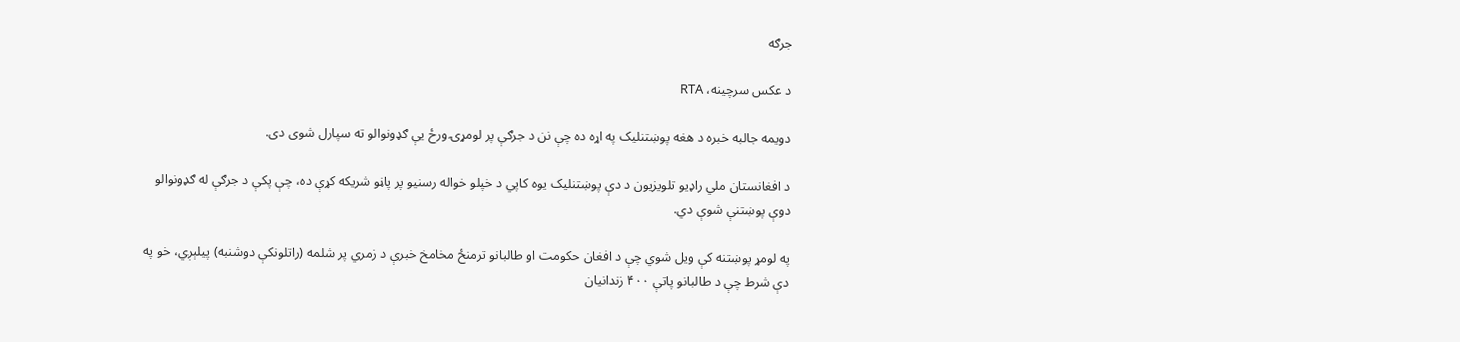جرګه

د عکس سرچینه، RTA

دویمه جالبه خبره د هغه پوښتنلیک په اړه ده چې نن د جرګې پر لومړۍ ورځ یې ګډونوالو ته سپارل شوی دی.

د افغانستان ملي راډیو تلویزیون د دې پوښتنلیک یوه کاپي د خپلو خواله رسنیو پر پاڼو شریکه کړې ده،‌ چې پکې د جرګې له ګډونوالو دوې پوښتنې شوې دي.

په لومړ پوښتنه کې ویل شوي چې د افغان حکومت او طالبانو ترمنځ مخامخ خبرې د زمري پر شلمه (راتلونکې دوشنبه) پیلېږي، خو په دې شرط چې د طالبانو پاتې ۴۰۰ زندانیان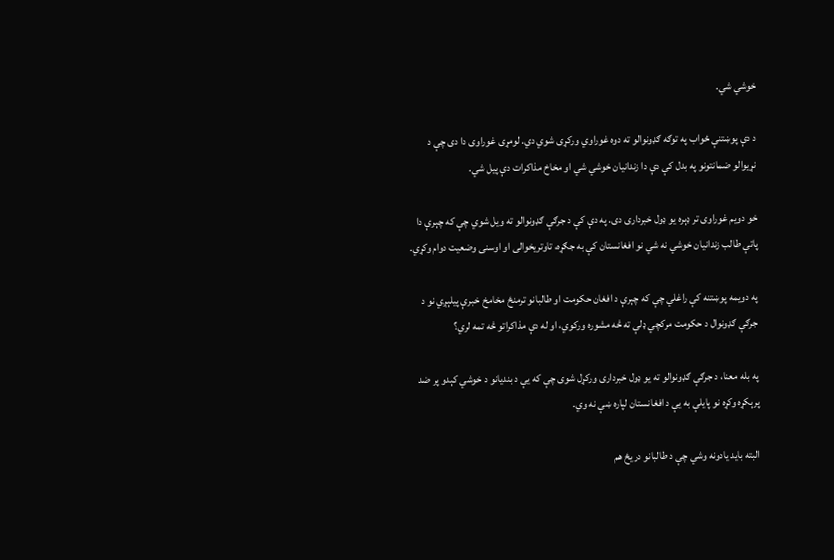خوشي شي.

د دې پوښتنې ځواب په توګه ګډونوالو ته دوه غوراوي‌ ورکړی شوي دي. لومړی غوراوی دا دی چې د نړیوالو ضمانتونو په بدل کې دې دا زندانیان خوشي‌ شي‌ او مخاخ مذاکرات دې پیل شي.

خو دویم غوراوی تر ډېره یو ډول خبرداری دی. په دې کې د جرګې ګډونوالو ته ویل شوي چې که چېرې دا پاتې طالب زندانیان خوشي نه شي نو افغانستان کې به جګړه، تاوتریخوالی او اوسنی وضعیت دوام وکړي.

په دویمه پوښتنه کې راغلي‌ چې که چېرې د افغان حکومت او طالبانو ترمنځ مخامخ خبرې پیلېږي نو د جرګې ګډونوال د حکومت مرکچي ډلې ته څه مشوره ورکوي، او له دې مذاکراتو څه تمه لري؟

په بله معنا،‌ د جرګې ګډونوالو ته یو ډول خبرداری ورکړل شوی چې که یې د بندیانو د خوشي‌ کېدو پر ضد پرېکړه وکړه نو پایلې به یې د افغانستان لپاره ښې نه وي.

البته باید یادونه وشي‌ چې د طالبانو دریځ هم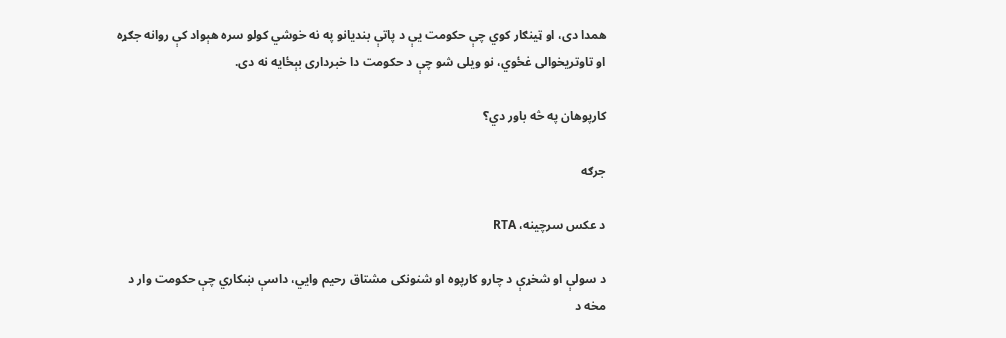همدا دی،‌ او ټینګار کوي‌ چې حکومت یې د پاتې بندیانو په نه خوشي کولو سره هېواد کې روانه جګړه او تاوتریخوالی غځوي، نو ویلی شو چې د حکومت دا خبرداری بېځایه نه دی.

کارپوهان په څه باور دي؟

جرګه

د عکس سرچینه، RTA

د سولې او شخړې د چارو کارپوه او شنونکی مشتاق رحیم وایي، داسې ښکاري چې حکومت وار د مخه د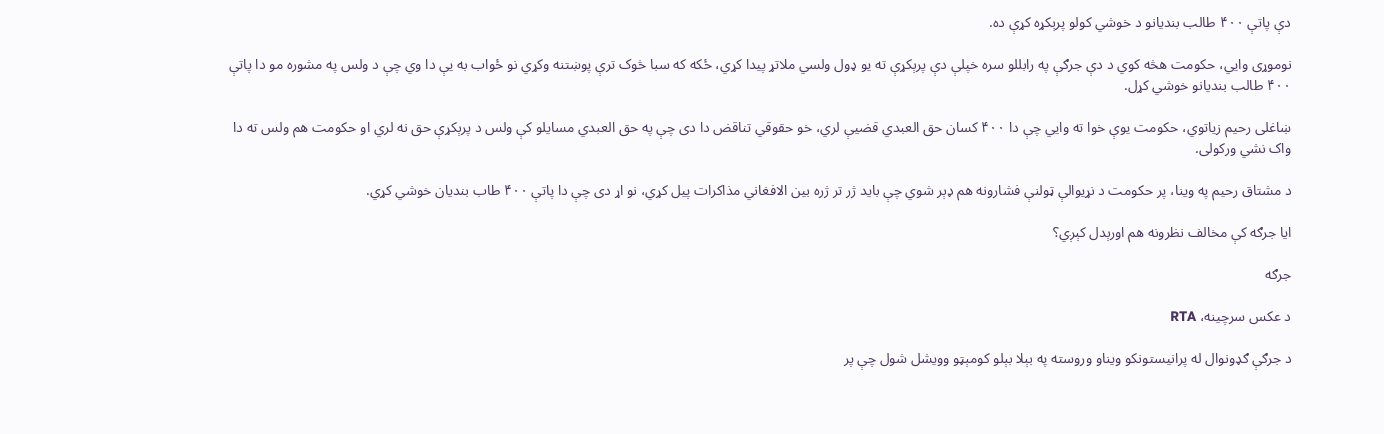دې پاتې ۴۰۰ طالب بندیانو د خوشي‌ کولو پرېکړه کړې ده.

نوموړی وایي، حکومت هڅه کوي د دې جرګې په رابللو سره خپلې دې پرېکړې ته یو ډول ولسي ملاتړ پیدا کړي،‌ ځکه که سبا څوک ترې پوښتنه وکړي نو ځواب به یې دا وي‌ چې د ولس په مشوره مو دا پاتې ۴۰۰ طالب بندیانو خوشي‌ کړل.

ښاغلی رحیم زیاتوي،‌ حکومت یوې خوا ته وایي‌ چې دا ۴۰۰ کسان حق العبدي‌ قضیې لري،‌ خو حقوقي‌ تناقض دا دی چې په حق العبدي مسایلو کې ولس د پرېکړې حق نه لري‌ او حکومت هم ولس ته دا واک نشي‌ ورکولی.

د مشتاق رحیم په وینا، پر حکومت د نړیوالې ټولنې فشارونه هم ډېر شوي‌ چې باید ژر تر ژره بین الافغاني مذاکرات پیل کړي، نو اړ دی چې دا پاتې ۴۰۰ طاب بندیان خوشي‌ کړي.

ایا جرګه کې مخالف نظرونه هم اورېدل کېږي؟

جرګه

د عکس سرچینه، RTA

د جرګې ګډونوال له پرانیستونکو ویناو وروسته په بېلا بېلو کومېټو وویشل شول چې پر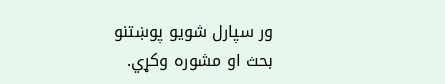ور سپارل شویو پوښتنو بحث او مشوره وکړي.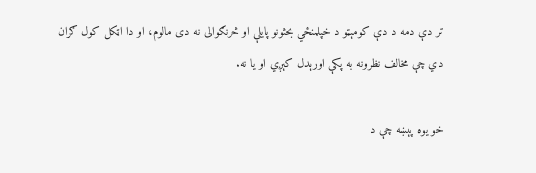تر دې دمه د دې کومېټو د خپلمنځي بحثونو پایلې او څرنګوالی نه دی مالوم،‌ او دا اټکل کول ګران دي‌ چې مخالف نظرونه به پکې اورېدل کېږي‌ او یا نه.

خو یوه پېښه چې د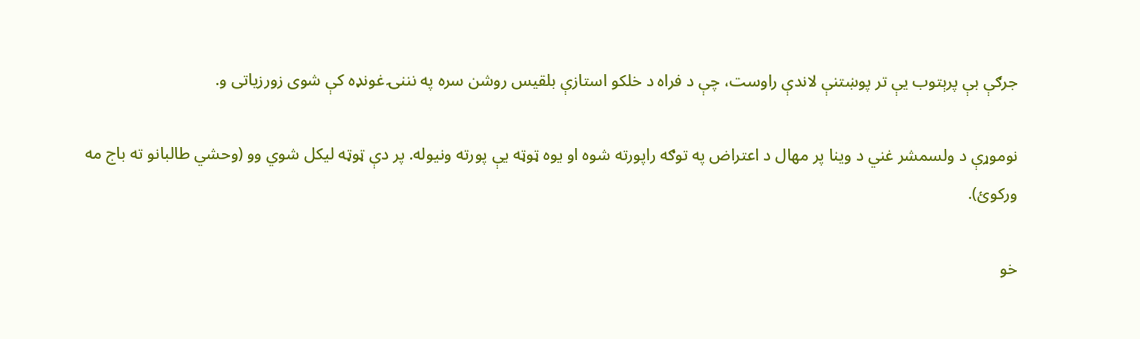جرګې بې پرېتوب یې تر پوښتنې لاندې راوست، چې د فراه د خلکو استازې بلقیس روشن سره په نننۍ غونډه کې شوی زورزیاتی و.

نوموړې د ولسمشر غني د وینا پر مهال د اعتراض په توګه راپورته شوه او یوه ټوټه یې پورته ونیوله. پر دې ټوټه لیکل شوي وو (وحشي طالبانو ته باج مه ورکوئ).

خو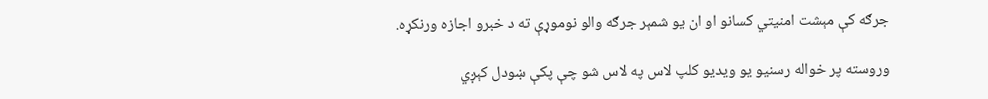جرګه کې مېشت امنیتي‌ کسانو او ان یو شمېر جرګه والو نوموړې ته د خبرو اجازه ورنکړه.

وروسته پر خواله رسنیو یو ویدیو کلپ لاس په لاس شو چې پکې ښودل کېږي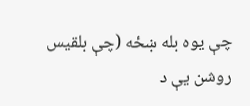چې یوه بله ښځه (چې بلقیس روشن یې د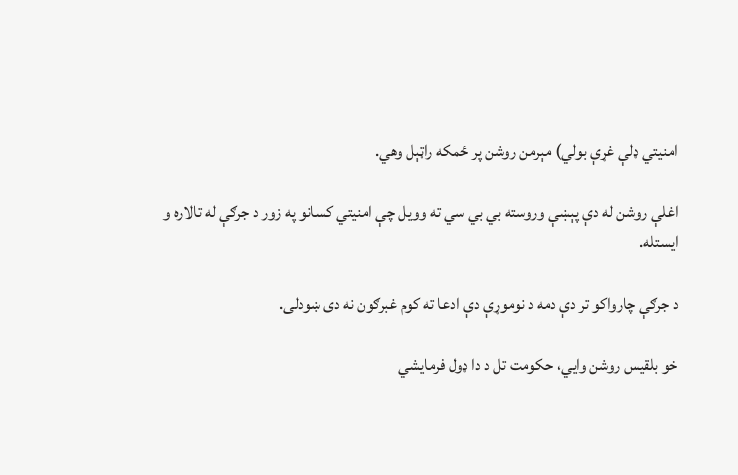امنیتي ډلې غړې بولي) مېرمن روشن پر ځمکه راټېل وهي.

اغلې روشن له دې پېښې وروسته بي بي سي ته وویل چې امنیتي‌ کسانو په زور د جرګې له تالاره و ایستله.

د جرګې چارواکو تر دې دمه د نوموړې دې ادعا ته کوم غبرګون نه دی ښودلی.

خو بلقیس روشن وایي، حکومت تل د دا ډول فرمایشي‌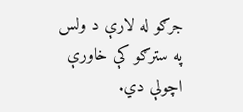جرګو له لارې د ولس په سترګو کې خاورې اچولې دي.